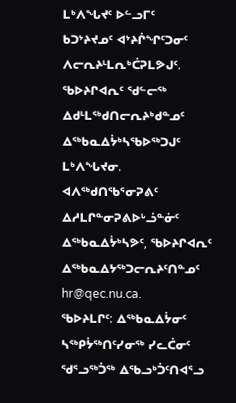ᒪᒃᐱᖓᔪᑦ ᐅᓪᓗᒥᑦ
ᑲᑐᔾᔨᔪᓄᑦ ᐊᔾᔨᒌᖏᑦᑐᓂᑦ ᐱᓕᕆᔨᒻᒪᕆᒃᑖᕈᒪᕗᒍᑦ. ᖃᐅᔨᒋᐊᕆᑦ ᖁᓪᓕᖅ ᐃᑯᒻᒪᖅᑯᑎᓕᕆᔨᒃᑯᓐᓄᑦ ᐃᖅᑲᓇᐃᔮᒃᓴᖃᐅᖅᑐᒍᑦ ᒪᒃᐱᖓᔪᓂ.
ᐊᐱᖅᑯᑎᖃᕐᓂᕈᕕᑦ ᐃᓱᒪᒋᓐᓂᕈᕕᐅᒡᓘᓐᓃᑦ ᐃᖅᑲᓇᐃᔮᒃᓴᕗᑦ, ᖃᐅᔨᒋᐊᕆᑦ ᐃᖅᑲᓇᐃᔭᖅᑐᓕᕆᔨᑦᑎᓐᓄᑦ hr@qec.nu.ca.
ᖃᐅᔨᒪᒋᑦ: ᐃᖅᑲᓇᐃᔮᓂᑦ ᓴᖅᑭᔮᖅᑎᑦᓯᓂᖅ ᓯᓚᑖᓂᑦ ᖁᕐᓗᖅᑑᖅ ᐃᖃᓗᒃᑑᑦᑎᐊᕐᓗ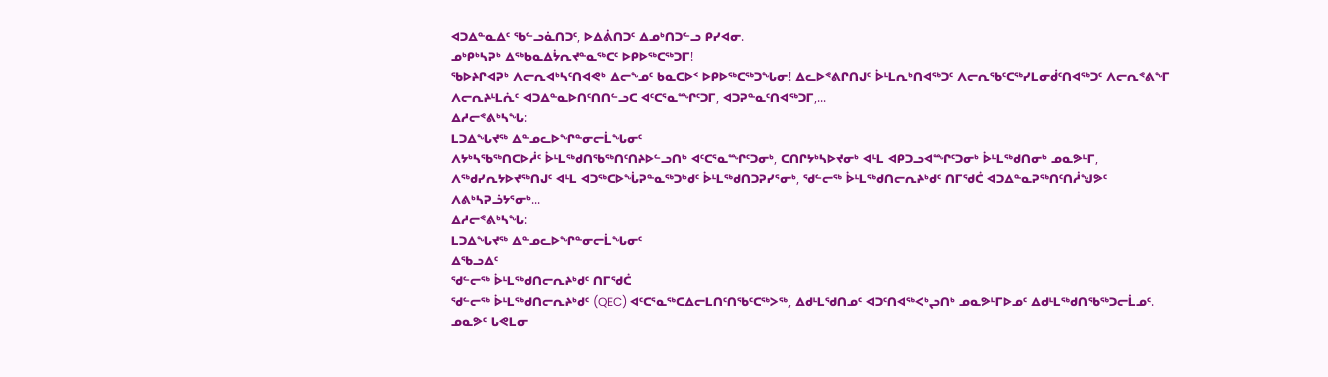ᐊᑐᐃᓐᓇᐃᑦ ᖃᓪᓗᓈᑎᑐᑦ, ᐅᐃᕖᑎᑐᑦ ᐃᓄᒃᑎᑐᓪᓗ ᑭᓯᐊᓂ.
ᓄᒃᑭᒃᓴᕈᒃ ᐃᖅᑲᓇᐃᔮᕆᔪᓐᓇᖅᑕᑦ ᐅᑭᐅᖅᑕᖅᑐᒥ!
ᖃᐅᔨᒋᐊᕈᒃ ᐱᓕᕆᐊᒃᓴᑦᑎᐊᕙᒃ ᐃᓕᖕᓄᑦ ᑲᓇᑕᐅᑉ ᐅᑭᐅᖅᑕᖅᑐᖓᓂ! ᐃᓚᐅᕝᕕᒋᑎᒍᑦ ᐆᒻᒪᕆᒃᑎᐊᖅᑐᑦ ᐱᓕᕆᖃᑦᑕᖅᓯᒪᓂᑰᑦᑎᐊᖅᑐᑦ ᐱᓕᕆᕝᕕᖕᒥ ᐱᓕᕆᔨᒻᒪᕇᑦ ᐊᑐᐃᓐᓇᐅᑎᑦᑎᑎᓪᓗᑕ ᐊᑦᑕᕐᓇᙱᑦᑐᒥ, ᐊᑐᕈᓐᓇᑦᑎᐊᖅᑐᒥ,...
ᐃᓱᓕᕝᕕᒃᓴᖓ:
ᒪᑐᐃᖓᔪᖅ ᐃᓐᓄᓚᐅᖏᓐᓂᓕᒫᖓᓂᑦ
ᐱᔭᒃᓴᖃᖅᑎᑕᐅᓲᑦ ᐆᒻᒪᖅᑯᑎᖃᖅᑎᑦᑎᔨᐅᓪᓗᑎᒃ ᐊᑦᑕᕐᓇᙱᑦᑐᓂᒃ, ᑕᑎᒋᔭᒃᓴᐅᔪᓂᒃ ᐊᒻᒪ ᐊᑭᑐᓗᐊᙱᑦᑐᓂᒃ ᐆᒻᒪᖅᑯᑎᓂᒃ ᓄᓇᕗᒻᒥ, ᐱᖅᑯᓯᕆᔭᐅᔪᖅᑎᒍᑦ ᐊᒻᒪ ᐊᑐᖅᑕᐅᖔᕈᓐᓇᖅᑐᒃᑯᑦ ᐆᒻᒪᖅᑯᑎᑐᕈᓯᕐᓂᒃ, ᖁᓪᓕᖅ ᐆᒻᒪᖅᑯᑎᓕᕆᔨᒃᑯᑦ ᑎᒥᖁᑖ ᐊᑐᐃᓐᓇᕈᖅᑎᑦᑎᓲᖑᕗᑦ ᐱᕕᒃᓴᕈᓘᔭᕐᓂᒃ...
ᐃᓱᓕᕝᕕᒃᓴᖓ:
ᒪᑐᐃᖓᔪᖅ ᐃᓐᓄᓚᐅᖏᓐᓂᓕᒫᖓᓂᑦ
ᐃᖃᓗᐃᑦ
ᖁᓪᓕᖅ ᐆᒻᒪᖅᑯᑎᓕᕆᔨᒃᑯᑦ ᑎᒥᖁᑖ
ᖁᓪᓕᖅ ᐆᒻᒪᖅᑯᑎᓕᕆᔨᒃᑯᑦ (QEC) ᐊᑦᑕᕐᓇᖅᑕᐃᓕᒪᑎᑦᑎᖃᑦᑕᖅᐳᖅ, ᐃᑯᒻᒪᖁᑎᓄᑦ ᐊᑐᑦᑎᐊᖅᐸᒃᖢᑎᒃ ᓄᓇᕗᒻᒥᐅᓄᑦ ᐃᑯᒻᒪᖅᑯᑎᖃᖅᑐᓕᒫᓄᑦ.   ᓄᓇᕗᑦ ᒐᕙᒪᓂ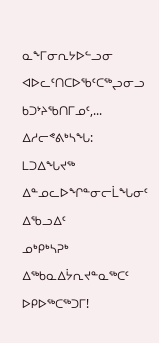ᓇᖕᒥᓂᕆᔭᐅᓪᓗᓂ ᐊᐅᓚᑦᑎᑕᐅᖃᑦᑕᖅᖢᓂᓗ ᑲᑐᔾᔨᖃᑎᒥᓄᑦ,...
ᐃᓱᓕᕝᕕᒃᓴᖓ:
ᒪᑐᐃᖓᔪᖅ ᐃᓐᓄᓚᐅᖏᓐᓂᓕᒫᖓᓂᑦ
ᐃᖃᓗᐃᑦ
ᓄᒃᑭᒃᓴᕈᒃ ᐃᖅᑲᓇᐃᔮᕆᔪᓐᓇᖅᑕᑦ ᐅᑭᐅᖅᑕᖅᑐᒥ!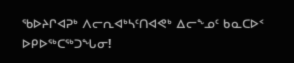ᖃᐅᔨᒋᐊᕈᒃ ᐱᓕᕆᐊᒃᓴᑦᑎᐊᕙᒃ ᐃᓕᖕᓄᑦ ᑲᓇᑕᐅᑉ ᐅᑭᐅᖅᑕᖅᑐᖓᓂ!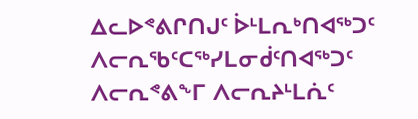ᐃᓚᐅᕝᕕᒋᑎᒍᑦ ᐆᒻᒪᕆᒃᑎᐊᖅᑐᑦ ᐱᓕᕆᖃᑦᑕᖅᓯᒪᓂᑰᑦᑎᐊᖅᑐᑦ ᐱᓕᕆᕝᕕᖕᒥ ᐱᓕᕆᔨᒻᒪᕇᑦ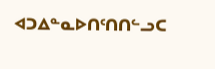ᐊᑐᐃᓐᓇᐅᑎᑦᑎᑎᓪᓗᑕ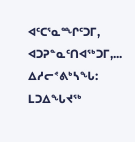ᐊᑦᑕᕐᓇᙱᑦᑐᒥ, ᐊᑐᕈᓐᓇᑦᑎᐊᖅᑐᒥ,...
ᐃᓱᓕᕝᕕᒃᓴᖓ:
ᒪᑐᐃᖓᔪᖅ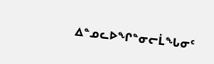ᐃᓐᓄᓚᐅᖏᓐᓂᓕᒫᖓᓂᑦ